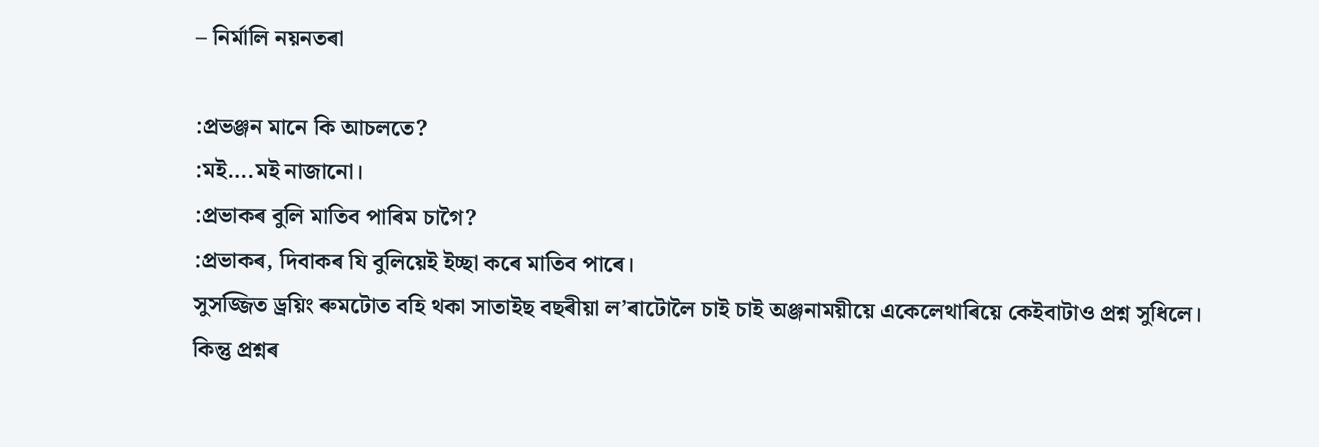– নিৰ্মালি নয়নতৰা

:প্ৰভঞ্জন মানে কি আচলতে?
:মই….মই নাজানো।
:প্ৰভাকৰ বুলি মাতিব পাৰিম চাগৈ?
:প্ৰভাকৰ, দিবাকৰ যি বুলিয়েই ইচ্ছা কৰে মাতিব পাৰে।
সুসজ্জিত ড্ৰয়িং ৰুমটোত বহি থকা সাতাইছ বছৰীয়া ল’ৰাটোলৈ চাই চাই অঞ্জনাময়ীয়ে একেলেথাৰিয়ে কেইবাটাও প্ৰশ্ন সুধিলে।
কিন্তু প্ৰশ্নৰ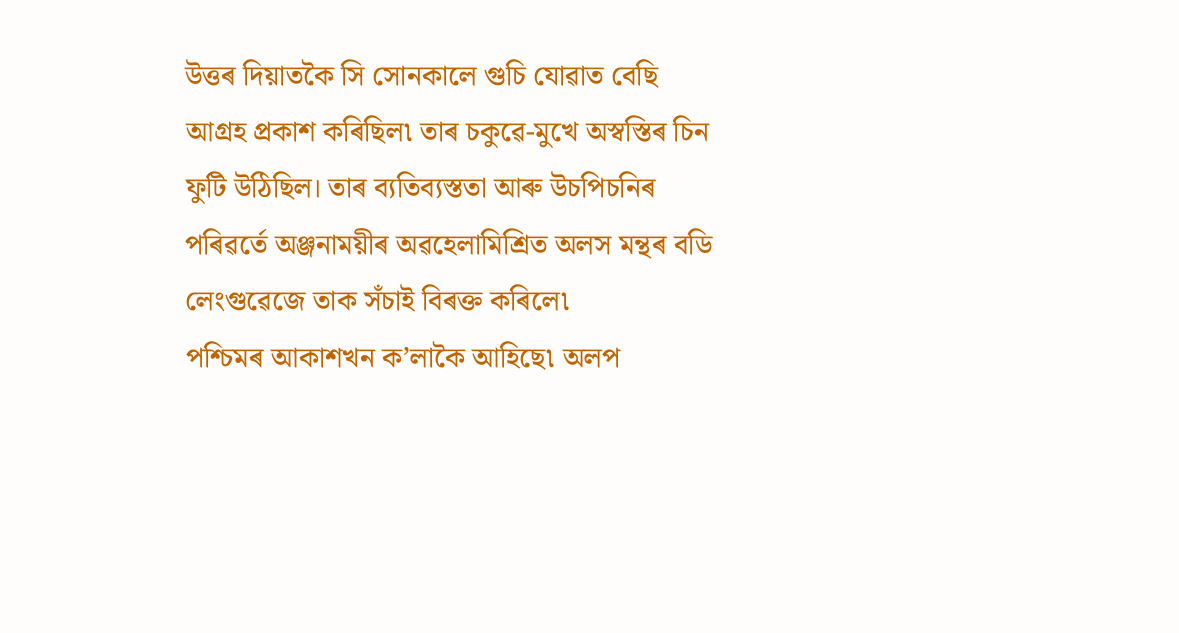উত্তৰ দিয়াতকৈ সি সোনকালে গুচি যোৱাত বেছি আগ্ৰহ প্ৰকাশ কৰিছিল৷ তাৰ চকুৱে-মুখে অস্বস্তিৰ চিন ফুটি উঠিছিল। তাৰ ব্যতিব্যস্ততা আৰু উচপিচনিৰ পৰিৱৰ্তে অঞ্জনাময়ীৰ অৱহেলামিশ্ৰিত অলস মন্থৰ বডি লেংগুৱেজে তাক সঁচাই বিৰক্ত কৰিলে৷
পশ্চিমৰ আকাশখন ক’লাকৈ আহিছে৷ অলপ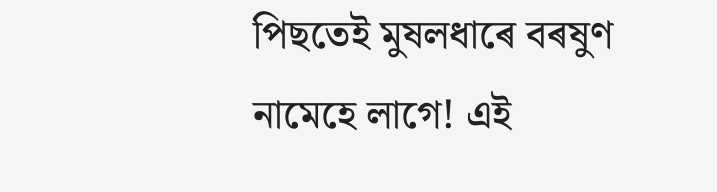পিছতেই মুষলধাৰে বৰষুণ নামেহে লাগে! এই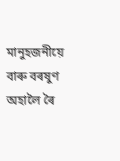মানুহজনীয়ে বাৰু বৰষুণ অহালৈ ৰৈ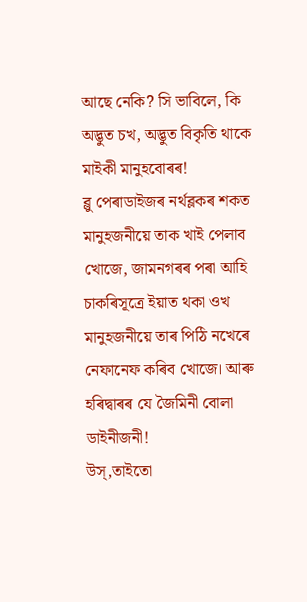আছে নেকি? সি ভাবিলে, কি অদ্ভুত চখ, অদ্ভুত বিকৃতি থাকে মাইকী মানুহবোৰৰ!
ব্লু পেৰাডাইজৰ নৰ্থব্লকৰ শকত মানুহজনীয়ে তাক খাই পেলাব খোজে, জামনগৰৰ পৰা আহি চাকৰিসূত্ৰে ইয়াত থকা ওখ মানুহজনীয়ে তাৰ পিঠি নখেৰে নেফানেফ কৰিব খোজে। আৰু হৰিদ্বাৰৰ যে জৈমিনী বোলা ডাইনীজনী!
উস্,তাইতো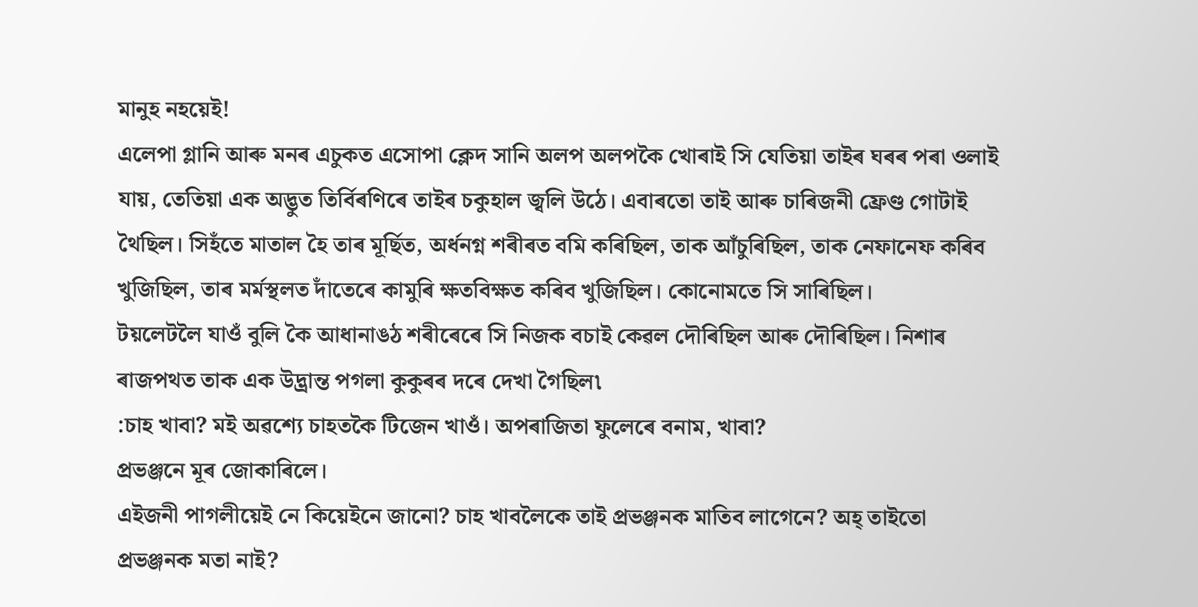মানুহ নহয়েই!
এলেপা গ্লানি আৰু মনৰ এচুকত এসোপা ক্লেদ সানি অলপ অলপকৈ খোৰাই সি যেতিয়া তাইৰ ঘৰৰ পৰা ওলাই যায়, তেতিয়া এক অদ্ভুত তিৰ্বিৰণিৰে তাইৰ চকুহাল জ্বলি উঠে। এবাৰতো তাই আৰু চাৰিজনী ফ্ৰেণ্ড গোটাই থৈছিল। সিহঁতে মাতাল হৈ তাৰ মূৰ্ছিত, অৰ্ধনগ্ন শৰীৰত বমি কৰিছিল, তাক আঁচুৰিছিল, তাক নেফানেফ কৰিব খুজিছিল, তাৰ মৰ্মস্থলত দাঁতেৰে কামুৰি ক্ষতবিক্ষত কৰিব খুজিছিল। কোনোমতে সি সাৰিছিল।
টয়লেটলৈ যাওঁ বুলি কৈ আধানাঙঠ শৰীৰেৰে সি নিজক বচাই কেৱল দৌৰিছিল আৰু দৌৰিছিল। নিশাৰ ৰাজপথত তাক এক উদ্ভ্ৰান্ত পগলা কুকুৰৰ দৰে দেখা গৈছিল৷
:চাহ খাবা? মই অৱশ্যে চাহতকৈ টিজেন খাওঁ। অপৰাজিতা ফুলেৰে বনাম, খাবা?
প্ৰভঞ্জনে মূৰ জোকাৰিলে।
এইজনী পাগলীয়েই নে কিয়েইনে জানো? চাহ খাবলৈকে তাই প্ৰভঞ্জনক মাতিব লাগেনে? অহ্ তাইতো প্ৰভঞ্জনক মতা নাই?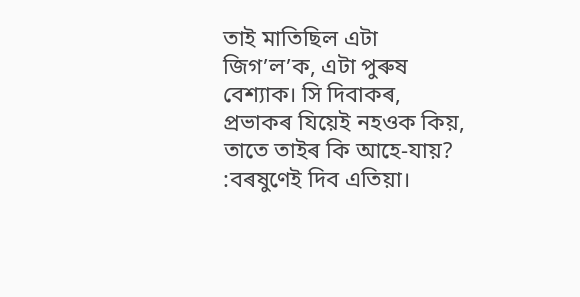তাই মাতিছিল এটা জিগ’ল’ক, এটা পুৰুষ বেশ্যাক। সি দিবাকৰ, প্ৰভাকৰ যিয়েই নহওক কিয়, তাতে তাইৰ কি আহে-যায়?
:বৰষুণেই দিব এতিয়া।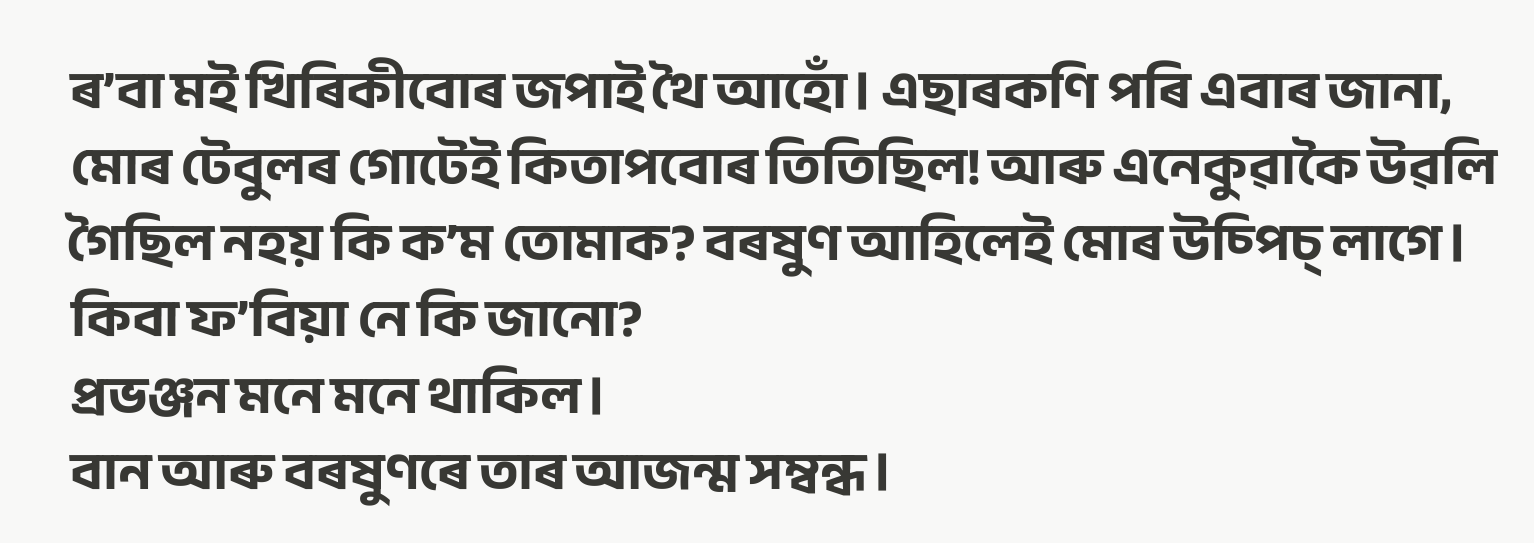ৰ’বা মই খিৰিকীবোৰ জপাই থৈ আহোঁ। এছাৰকণি পৰি এবাৰ জানা, মোৰ টেবুলৰ গোটেই কিতাপবোৰ তিতিছিল! আৰু এনেকুৱাকৈ উৱলি গৈছিল নহয় কি ক’ম তোমাক? বৰষুণ আহিলেই মোৰ উচ্পিচ্ লাগে। কিবা ফ’বিয়া নে কি জানো?
প্ৰভঞ্জন মনে মনে থাকিল।
বান আৰু বৰষুণৰে তাৰ আজন্ম সম্বন্ধ।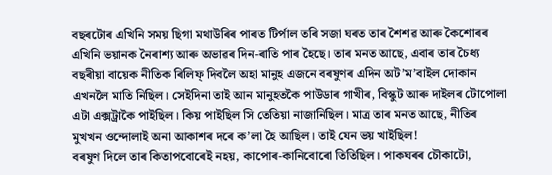বছৰটোৰ এখিনি সময় ছিগা মথাউৰিৰ পাৰত টিৰ্পাল তৰি সজা ঘৰত তাৰ শৈশৱ আৰু কৈশোৰৰ এখিনি ভয়ানক নৈৰাশ্য আৰু অভাৱৰ দিন-ৰাতি পাৰ হৈছে। তাৰ মনত আছে, এবাৰ তাৰ চৈধ্য বছৰীয়া বায়েক নীতিক ৰিলিফ্ দিবলৈ অহা মানুহ এজনে বৰষুণৰ এদিন অট’ম’বাইল দোকান এখনলৈ মাতি নিছিল। সেইদিনা তাই আন মানুহতকৈ পাউডাৰ গাখীৰ, বিস্কুট আৰু দাইলৰ টোপোলা এটা এক্সট্ৰাকৈ পাইছিল। কিয় পাইছিল সি তেতিয়া নাজানিছিল। মাত্ৰ তাৰ মনত আছে, নীতিৰ মুখখন ওন্দোলাই অনা আকাশৰ দৰে ক’লা হৈ আছিল। তাই যেন ভয় খাইছিল!
বৰষুণ দিলে তাৰ কিতাপবোৰেই নহয়, কাপোৰ-কানিবোৰো তিতিছিল। পাকঘৰৰ চৌকাটো,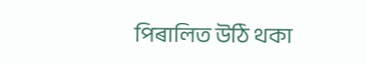পিৰালিত উঠি থকা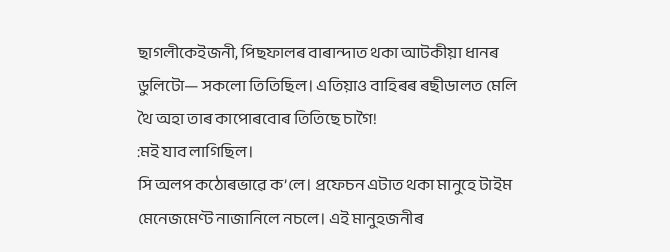ছাগলীকেইজনী, পিছফালৰ বাৰান্দাত থকা আটকীয়া ধানৰ ডুলিটো— সকলো তিতিছিল। এতিয়াও বাহিৰৰ ৰছীডালত মেলি থৈ অহা তাৰ কাপোৰবোৰ তিতিছে চাগৈ!
:মই যাব লাগিছিল।
সি অলপ কঠোৰভাৱে ক’লে। প্ৰফেচন এটাত থকা মানুহে টাইম মেনেজমেণ্ট নাজানিলে নচলে। এই মানুহজনীৰ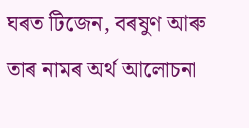ঘৰত টিজেন, বৰষুণ আৰু তাৰ নামৰ অৰ্থ আলোচনা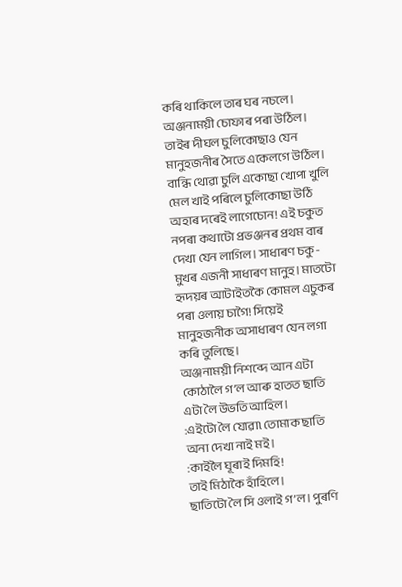কৰি থাকিলে তাৰ ঘৰ নচলে।
অঞ্জনাময়ী চোফাৰ পৰা উঠিল। তাইৰ দীঘল চুলিকোছাও যেন মানুহজনীৰ সৈতে একেলগে উঠিল। বান্ধি থোৱা চুলি একোছা খোপা খুলি মেল খাই পৰিলে চুলিকোছা উঠি অহাৰ দৰেই লাগেচোন! এই চকুত নপৰা কথাটো প্ৰভঞ্জনৰ প্ৰথম বাৰ দেখা যেন লাগিল। সাধাৰণ চকু-মুখৰ এজনী সাধাৰণ মানুহ। মাতটো হৃদয়ৰ আটাইতকৈ কোমল এচুকৰ পৰা ওলায় চাগৈ! সিয়েই মানুহজনীক অসাধাৰণ যেন লগা কৰি তুলিছে।
অঞ্জনাময়ী নিশব্দে আন এটা কোঠালৈ গ’ল আৰু হাতত ছাতি এটা লৈ উভতি আহিল।
:এইটো লৈ যোৱা৷ তোমাক ছাতি অনা দেখা নাই মই।
:কাইলৈ ঘূৰাই দিমহি!
তাই মিঠাকৈ হাঁহিলে।
ছাতিটো লৈ সি ওলাই গ’ল। পুৰণি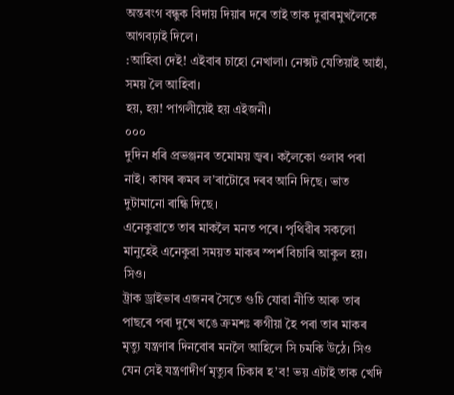অন্তৰংগ বন্ধুক বিদায় দিয়াৰ দৰে তাই তাক দুৱাৰমুখলৈকে আগবঢ়াই দিলে।
:আহিবা দেই! এইবাৰ চাহো নেখালা। নেক্সট যেতিয়াই আহাঁ, সময় লৈ আহিবা।
হয়, হয়! পাগলীয়েই হয় এইজনী।
০০০
দুদিন ধৰি প্ৰভঞ্জনৰ তমোময় জ্বৰ। কলৈকো ওলাব পৰা নাই। কাষৰ ৰুমৰ ল’ৰাটোৱে দৰব আনি দিছে। ভাত দুটামানো ৰান্ধি দিছে।
এনেকুৱাতে তাৰ মাকলৈ মনত পৰে। পৃথিৱীৰ সকলো মানুহেই এনেকুৱা সময়ত মাকৰ স্পৰ্শ বিচাৰি আকুল হয়। সিও।
ট্ৰাক ড্ৰাইভাৰ এজনৰ সৈতে গুচি যোৱা নীতি আৰু তাৰ পাছৰে পৰা দুখে খঙে ক্ৰমশঃ ৰুগীয়া হৈ পৰা তাৰ মাকৰ মৃত্যু যন্ত্ৰণাৰ দিনবোৰ মনলৈ আহিলে সি চমকি উঠে। সিও যেন সেই যন্ত্ৰণাদীৰ্ণ মৃত্যুৰ চিকাৰ হ’ব! ভয় এটাই তাক খেদি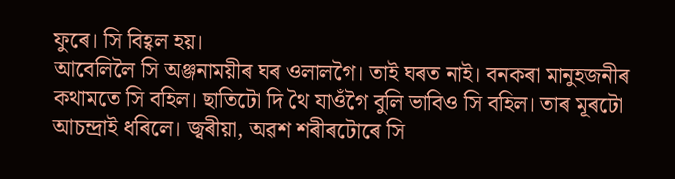ফুৰে। সি বিহ্বল হয়।
আবেলিলৈ সি অঞ্জনাময়ীৰ ঘৰ ওলালগৈ। তাই ঘৰত নাই। বনকৰা মানুহজনীৰ কথামতে সি বহিল। ছাতিটো দি থৈ যাওঁগৈ বুলি ভাবিও সি বহিল। তাৰ মূৰটো আচন্দ্ৰাই ধৰিলে। জ্বৰীয়া, অৱশ শৰীৰটোৰে সি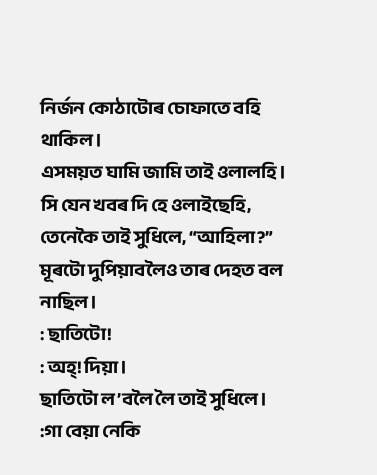নিৰ্জন কোঠাটোৰ চোফাতে বহি থাকিল।
এসময়ত ঘামি জামি তাই ওলালহি।
সি যেন খবৰ দি হে ওলাইছেহি, তেনেকৈ তাই সুধিলে, “আহিলা?”
মূৰটো দুপিয়াবলৈও তাৰ দেহত বল নাছিল।
: ছাতিটো!
: অহ্! দিয়া।
ছাতিটো ল’বলৈ লৈ তাই সুধিলে।
:গা বেয়া নেকি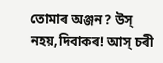তোমাৰ অঞ্জন? উস্ নহয়,দিবাকৰ! আস্ চৰী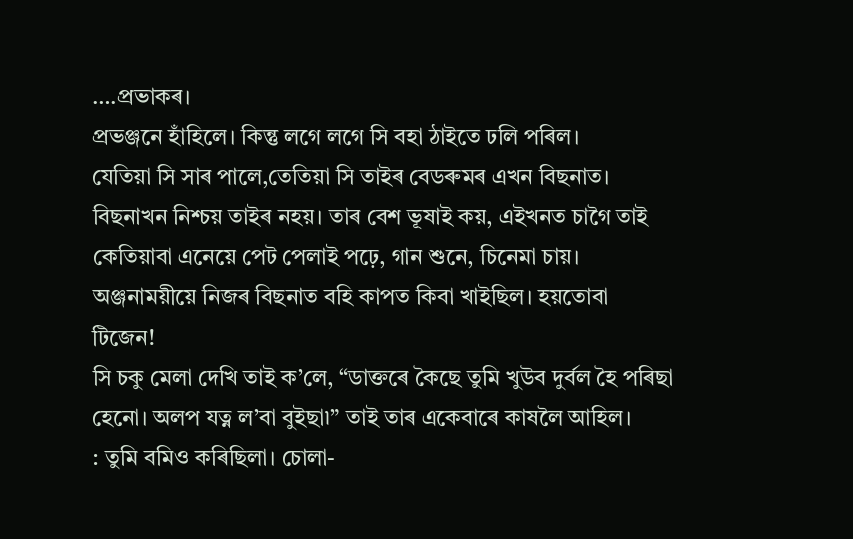….প্ৰভাকৰ।
প্ৰভঞ্জনে হাঁহিলে। কিন্তু লগে লগে সি বহা ঠাইতে ঢলি পৰিল।
যেতিয়া সি সাৰ পালে,তেতিয়া সি তাইৰ বেডৰুমৰ এখন বিছনাত। বিছনাখন নিশ্চয় তাইৰ নহয়। তাৰ বেশ ভূষাই কয়, এইখনত চাগৈ তাই কেতিয়াবা এনেয়ে পেট পেলাই পঢ়ে, গান শুনে, চিনেমা চায়।
অঞ্জনাময়ীয়ে নিজৰ বিছনাত বহি কাপত কিবা খাইছিল। হয়তোবা টিজেন!
সি চকু মেলা দেখি তাই ক’লে, “ডাক্তৰে কৈছে তুমি খুউব দুৰ্বল হৈ পৰিছা হেনো। অলপ যত্ন ল’বা বুইছা৷” তাই তাৰ একেবাৰে কাষলৈ আহিল।
: তুমি বমিও কৰিছিলা। চোলা-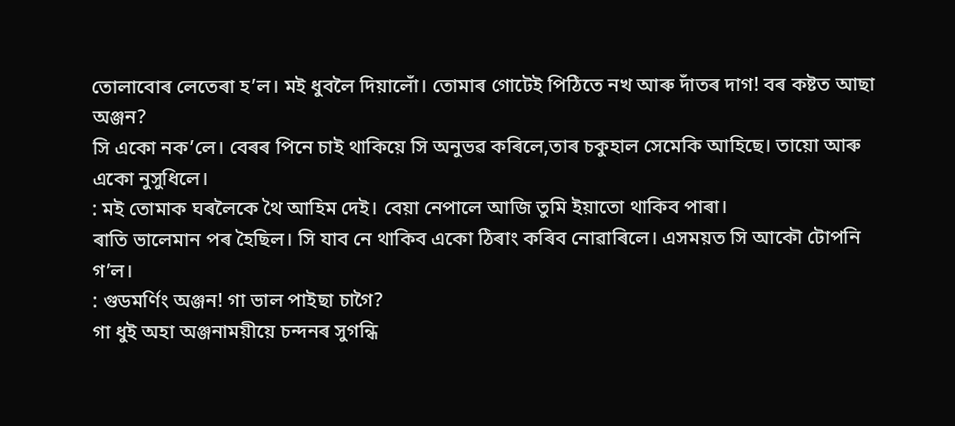তোলাবোৰ লেতেৰা হ’ল। মই ধুবলৈ দিয়ালোঁ। তোমাৰ গোটেই পিঠিতে নখ আৰু দাঁতৰ দাগ! বৰ কষ্টত আছা অঞ্জন?
সি একো নক’লে। বেৰৰ পিনে চাই থাকিয়ে সি অনুভৱ কৰিলে,তাৰ চকুহাল সেমেকি আহিছে। তায়ো আৰু একো নুসুধিলে।
: মই তোমাক ঘৰলৈকে থৈ আহিম দেই। বেয়া নেপালে আজি তুমি ইয়াতো থাকিব পাৰা।
ৰাতি ভালেমান পৰ হৈছিল। সি যাব নে থাকিব একো ঠিৰাং কৰিব নোৱাৰিলে। এসময়ত সি আকৌ টোপনি গ’ল।
: গুডমৰ্ণিং অঞ্জন! গা ভাল পাইছা চাগৈ?
গা ধুই অহা অঞ্জনাময়ীয়ে চন্দনৰ সুগন্ধি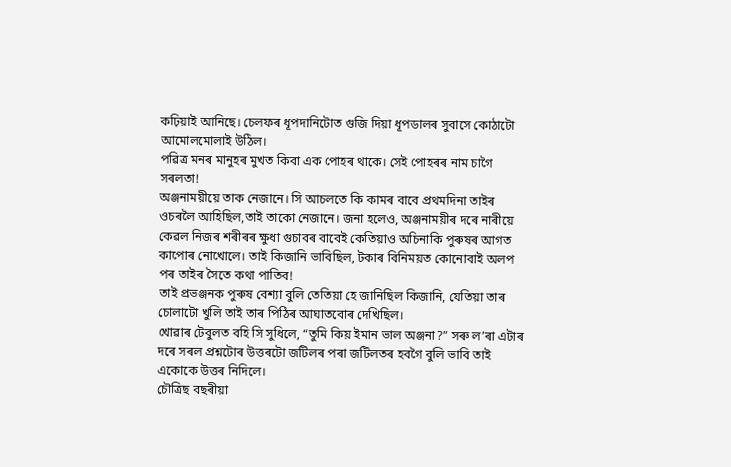কঢ়িয়াই আনিছে। চেলফৰ ধূপদানিটোত গুজি দিয়া ধূপডালৰ সুবাসে কোঠাটো আমোলমোলাই উঠিল।
পৱিত্ৰ মনৰ মানুহৰ মুখত কিবা এক পোহৰ থাকে। সেই পোহৰৰ নাম চাগৈ সৰলতা!
অঞ্জনাময়ীয়ে তাক নেজানে। সি আচলতে কি কামৰ বাবে প্ৰথমদিনা তাইৰ ওচৰলৈ আহিছিল,তাই তাকো নেজানে। জনা হলেও, অঞ্জনাময়ীৰ দৰে নাৰীয়ে কেৱল নিজৰ শৰীৰৰ ক্ষুধা গুচাবৰ বাবেই কেতিয়াও অচিনাকি পুৰুষৰ আগত কাপোৰ নোখোলে। তাই কিজানি ভাবিছিল, টকাৰ বিনিময়ত কোনোবাই অলপ পৰ তাইৰ সৈতে কথা পাতিব!
তাই প্ৰভঞ্জনক পুৰুষ বেশ্যা বুলি তেতিয়া হে জানিছিল কিজানি, যেতিয়া তাৰ চোলাটো খুলি তাই তাৰ পিঠিৰ আঘাতবোৰ দেখিছিল।
খোৱাৰ টেবুলত বহি সি সুধিলে, “তুমি কিয় ইমান ভাল অঞ্জনা?” সৰু ল’ৰা এটাৰ দৰে সৰল প্ৰশ্নটোৰ উত্তৰটো জটিলৰ পৰা জটিলতৰ হবগৈ বুলি ভাবি তাই একোকে উত্তৰ নিদিলে।
চৌত্ৰিছ বছৰীয়া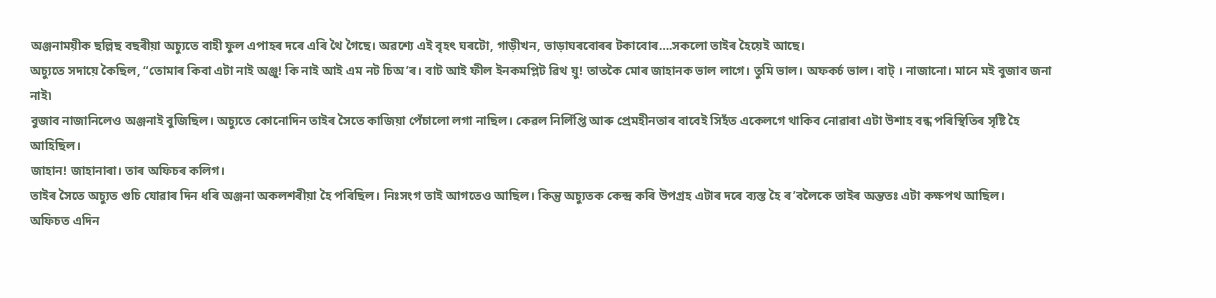অঞ্জনাময়ীক ছল্লিছ বছৰীয়া অচ্যুতে বাহী ফুল এপাহৰ দৰে এৰি থৈ গৈছে। অৱশ্যে এই বৃহৎ ঘৰটো, গাড়ীখন, ভাড়াঘৰবোৰৰ টকাবোৰ….সকলো তাইৰ হৈয়েই আছে।
অচ্যুতে সদায়ে কৈছিল, “তোমাৰ কিবা এটা নাই অঞ্জু! কি নাই আই এম নট চিঅ’ৰ। বাট আই ফীল ইনকমপ্লিট ৱিথ য়ু! তাতকৈ মোৰ জাহানক ভাল লাগে। তুমি ভাল। অফকৰ্চ ভাল। বাট্ । নাজানো। মানে মই বুজাব জনা নাই৷
বুজাব নাজানিলেও অঞ্জনাই বুজিছিল। অচ্যুতে কোনোদিন তাইৰ সৈতে কাজিয়া পেঁচালো লগা নাছিল। কেৱল নিৰ্লিপ্তি আৰু প্ৰেমহীনতাৰ বাবেই সিহঁত একেলগে থাকিব নোৱাৰা এটা উশাহ বন্ধ পৰিস্থিতিৰ সৃষ্টি হৈ আহিছিল।
জাহান! জাহানাৰা। তাৰ অফিচৰ কলিগ।
তাইৰ সৈতে অচ্যুত গুচি যোৱাৰ দিন ধৰি অঞ্জনা অকলশৰীয়া হৈ পৰিছিল। নিঃসংগ তাই আগতেও আছিল। কিন্তু অচ্যুতক কেন্দ্ৰ কৰি উপগ্ৰহ এটাৰ দৰে ব্যস্ত হৈ ৰ’বলৈকে তাইৰ অন্ততঃ এটা কক্ষপথ আছিল।
অফিচত এদিন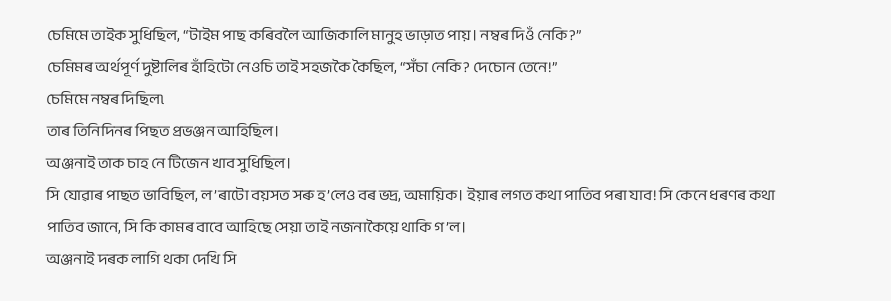চেমিমে তাইক সুধিছিল, “টাইম পাছ কৰিবলৈ আজিকালি মানুহ ভাড়াত পায়। নম্বৰ দিওঁ নেকি?”
চেমিমৰ অৰ্থপূৰ্ণ দুষ্টালিৰ হাঁহিটো নেওচি তাই সহজকৈ কৈছিল, “সঁচা নেকি? দেচোন তেনে!”
চেমিমে নম্বৰ দিছিল৷
তাৰ তিনিদিনৰ পিছত প্ৰভঞ্জন আহিছিল।
অঞ্জনাই তাক চাহ নে টিজেন খাব সুধিছিল।
সি যোৱাৰ পাছত ভাবিছিল, ল’ৰাটো বয়সত সৰু হ’লেও বৰ ভদ্ৰ, অমায়িক। ইয়াৰ লগত কথা পাতিব পৰা যাব! সি কেনে ধৰণৰ কথা পাতিব জানে, সি কি কামৰ বাবে আহিছে সেয়া তাই নজনাকৈয়ে থাকি গ’ল।
অঞ্জনাই দৰক লাগি থকা দেখি সি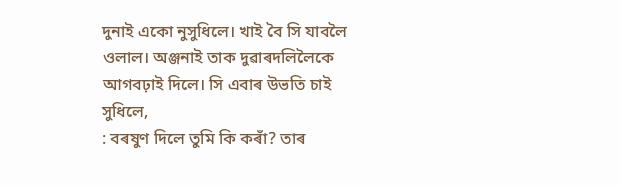দুনাই একো নুসুধিলে। খাই বৈ সি যাবলৈ ওলাল। অঞ্জনাই তাক দুৱাৰদলিলৈকে আগবঢ়াই দিলে। সি এবাৰ উভতি চাই সুধিলে,
: বৰষুণ দিলে তুমি কি কৰাঁ? তাৰ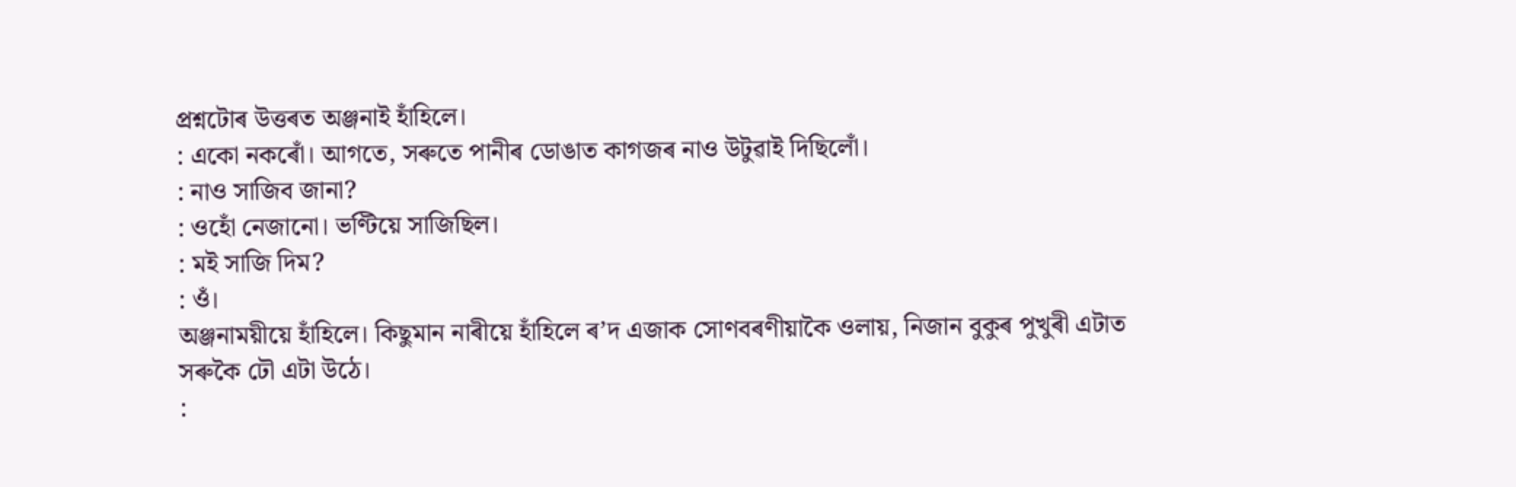প্ৰশ্নটোৰ উত্তৰত অঞ্জনাই হাঁহিলে।
: একো নকৰোঁ। আগতে, সৰুতে পানীৰ ডোঙাত কাগজৰ নাও উটুৱাই দিছিলোঁ।
: নাও সাজিব জানা?
: ওহোঁ নেজানো। ভণ্টিয়ে সাজিছিল।
: মই সাজি দিম?
: ওঁ।
অঞ্জনাময়ীয়ে হাঁহিলে। কিছুমান নাৰীয়ে হাঁহিলে ৰ’দ এজাক সোণবৰণীয়াকৈ ওলায়, নিজান বুকুৰ পুখুৰী এটাত সৰুকৈ ঢৌ এটা উঠে।
: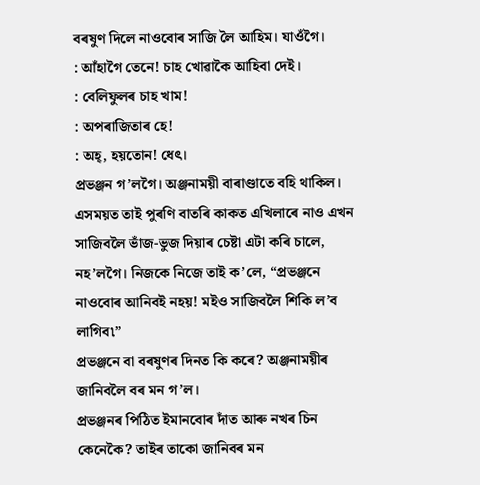বৰষুণ দিলে নাওবোৰ সাজি লৈ আহিম। যাওঁগৈ।
: আঁহাগৈ তেনে! চাহ খোৱাকৈ আহিবা দেই।
: বেলিফুলৰ চাহ খাম!
: অপৰাজিতাৰ হে!
: অহ্, হয়তোন! ধেৎ।
প্ৰভঞ্জন গ’লগৈ। অঞ্জনাময়ী বাৰাণ্ডাতে বহি থাকিল।
এসময়ত তাই পুৰণি বাতৰি কাকত এখিলাৰে নাও এখন সাজিবলৈ ভাঁজ-ভুজ দিয়াৰ চেষ্টা এটা কৰি চালে, নহ’লগৈ। নিজকে নিজে তাই ক’লে, “প্ৰভঞ্জনে নাওবোৰ আনিবই নহয়! মইও সাজিবলৈ শিকি ল’ব লাগিব৷”
প্ৰভঞ্জনে বা বৰষুণৰ দিনত কি কৰে? অঞ্জনাময়ীৰ জানিবলৈ বৰ মন গ’ল।
প্ৰভঞ্জনৰ পিঠিত ইমানবোৰ দাঁত আৰু নখৰ চিন কেনেকৈ? তাইৰ তাকো জানিবৰ মন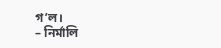গ’ল।
– নিৰ্মালি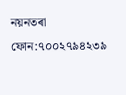নয়নতৰা
ফোন:৭০০২৭৯৪২৩৯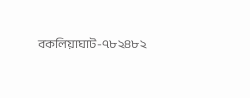বকলিয়াঘাট-৭৮২৪৮২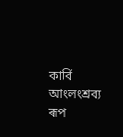কাৰ্বি আংলংশ্ৰব্য ৰূপ